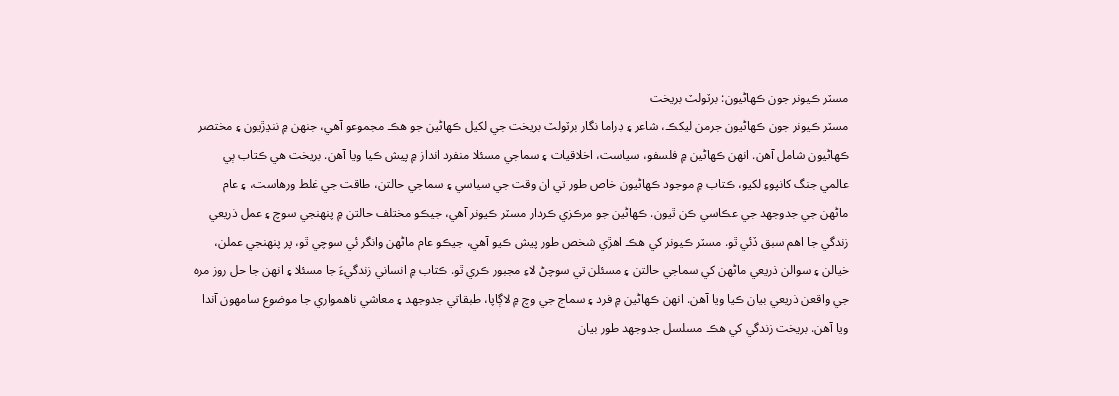مسٽر ڪيونر جون ڪھاڻيون: برٽولٽ بريخت
مسٽر ڪيونر جون ڪهاڻيون جرمن ليکڪ، شاعر ۽ ڊراما نگار برٽولٽ بريخت جي لکيل ڪهاڻين جو هڪ مجموعو آهي، جنهن ۾ ننڍڙيون ۽ مختصر ڪهاڻيون شامل آهن. انهن ڪهاڻين ۾ فلسفو، سياست، اخلاقيات ۽ سماجي مسئلا منفرد انداز ۾ پيش ڪيا ويا آهن. بريخت هي ڪتاب ٻي عالمي جنگ کانپوءِ لکيو، ڪتاب ۾ موجود ڪهاڻيون خاص طور تي ان وقت جي سياسي ۽ سماجي حالتن، طاقت جي غلط ورهاست، ۽ عام ماڻهن جي جدوجهد جي عڪاسي ڪن ٿيون. ڪهاڻين جو مرڪزي ڪردار مسٽر ڪيونر آهي، جيڪو مختلف حالتن ۾ پنهنجي سوچ ۽ عمل ذريعي زندگي جا اهم سبق ڏئي ٿو. مسٽر ڪيونر کي هڪ اهڙي شخص طور پيش ڪيو آھي، جيڪو عام ماڻهن وانگر ئي سوچي ٿو، پر پنهنجي عملن، خيالن ۽ سوالن ذريعي ماڻهن کي سماجي حالتن ۽ مسئلن تي سوچڻ لاءِ مجبور ڪري ٿو. ڪتاب ۾ انساني زندگيءَ جا مسئلا ۽ انهن جا حل روز مره جي واقعن ذريعي بيان ڪيا ويا آهن. انهن ڪهاڻين ۾ فرد ۽ سماج جي وچ ۾ لاڳاپا، طبقاتي جدوجهد ۽ معاشي ناهمواري جا موضوع سامهون آندا ويا آهن. بريخت زندگي کي هڪ مسلسل جدوجهد طور بيان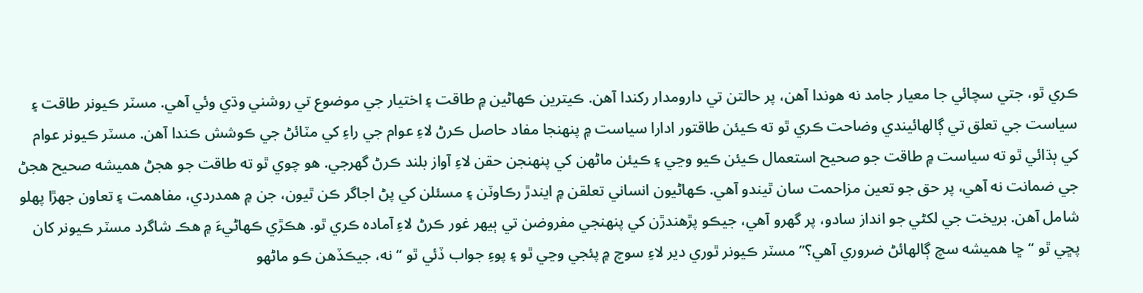ڪري ٿو، جتي سچائي جا معيار جامد نه هوندا آهن، پر حالتن تي دارومدار رکندا آهن. ڪيترين ڪهاڻين ۾ طاقت ۽ اختيار جي موضوع تي روشني وڌي وئي آهي. مسٽر ڪيونر طاقت ۽ سياست جي تعلق تي ڳالهائيندي وضاحت ڪري ٿو ته ڪيئن طاقتور ادارا سياست ۾ پنهنجا مفاد حاصل ڪرڻ لاءِ عوام جي راءِ کي مٽائڻ جي ڪوشش ڪندا آهن. مسٽر ڪيونر عوام کي ٻڌائي ٿو ته سياست ۾ طاقت جو صحيح استعمال ڪيئن ڪيو وڃي ۽ ڪيئن ماڻهن کي پنهنجن حقن لاءِ آواز بلند ڪرڻ گهرجي. ھو چوي ٿو ته طاقت جو هجڻ هميشه صحيح هجڻ جي ضمانت نه آهي، پر حق جو تعين مزاحمت سان ٿيندو آهي. ڪهاڻيون انساني تعلقن ۾ ايندڙ رڪاوٽن ۽ مسئلن کي پڻ اجاگر ڪن ٿيون، جن ۾ همدردي، مفاهمت ۽ تعاون جهڙا پهلو شامل آهن. بريخت جي لکڻي جو انداز سادو، پر گهرو آهي، جيڪو پڙهندڙن کي پنهنجي مفروضن تي ٻيهر غور ڪرڻ لاءِ آماده ڪري ٿو. ھڪڙي ڪهاڻيءَ ۾ ھڪ شاگرد مسٽر ڪيونر کان پڇي ٿو “ڇا هميشه سچ ڳالهائڻ ضروري آهي؟” مسٽر ڪيونر ٿوري دير لاءِ سوچ ۾ پئجي وڃي ٿو ۽ پوءِ جواب ڏئي ٿو “نه، جيڪڏهن ڪو ماڻهو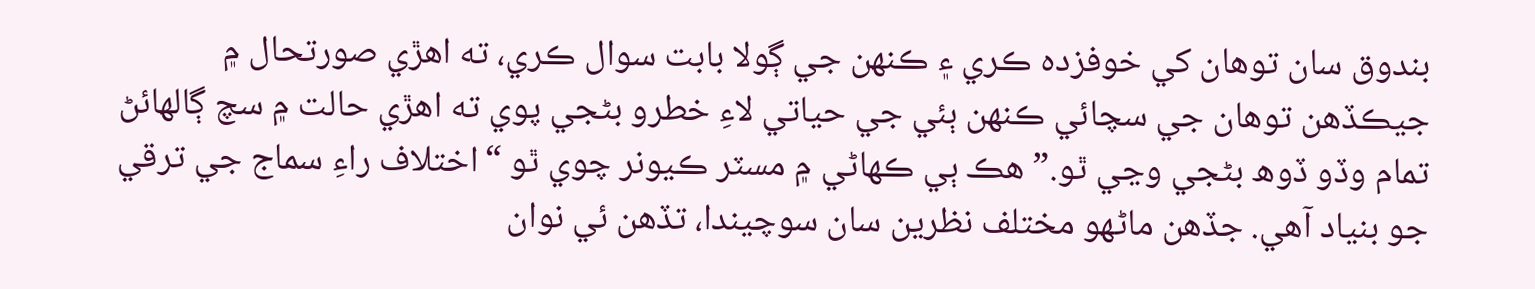بندوق سان توھان کي خوفزده ڪري ۽ ڪنهن جي ڳولا بابت سوال ڪري، ته اھڙي صورتحال ۾ جيڪڏهن توهان جي سچائي ڪنهن ٻئي جي حياتي لاءِ خطرو بڻجي پوي ته اھڙي حالت ۾ سچ ڳالهائڻ تمام وڏو ڏوھ بڻجي وڃي ٿو.” ھڪ ٻي ڪهاڻي ۾ مسٽر ڪيونر چوي ٿو “اختلاف راءِ سماج جي ترقي جو بنياد آهي. جڏهن ماڻهو مختلف نظرين سان سوچيندا، تڏهن ئي نوان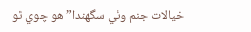خيالات جنم وٺي سگھندا” ھو چوي ٿو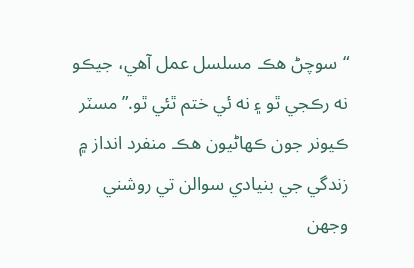“سوچڻ هڪ مسلسل عمل آهي، جيڪو نه رڪجي ٿو ۽ نه ئي ختم ٿئي ٿو.” مسٽر ڪيونر جون ڪهاڻيون هڪ منفرد انداز ۾ زندگي جي بنيادي سوالن تي روشني وجهن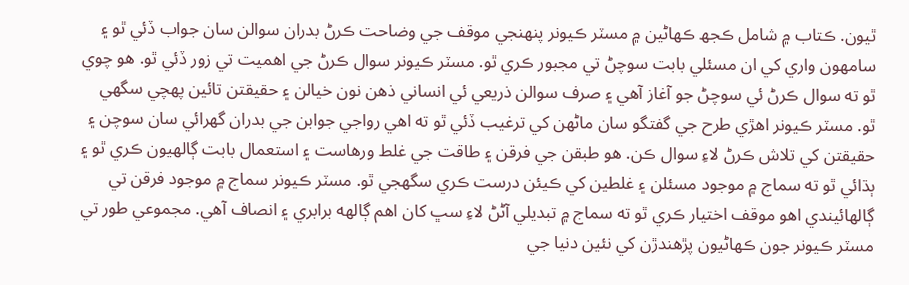ٿيون. ڪتاب ۾ شامل ڪجھ ڪھاڻين ۾ مسٽر ڪيونر پنهنجي موقف جي وضاحت ڪرڻ بدران سوالن سان جواب ڏئي ٿو ۽ سامھون واري کي ان مسئلي بابت سوچڻ تي مجبور ڪري ٿو. مسٽر ڪيونر سوال ڪرڻ جي اهميت تي زور ڏئي ٿو. هو چوي ٿو ته سوال ڪرڻ ئي سوچڻ جو آغاز آهي ۽ صرف سوالن ذريعي ئي انساني ذهن نون خيالن ۽ حقيقتن تائين پهچي سگهي ٿو. مسٽر ڪيونر اهڙي طرح جي گفتگو سان ماڻهن کي ترغيب ڏئي ٿو ته اهي رواجي جوابن جي بدران گھرائي سان سوچن ۽ حقيقتن کي تلاش ڪرڻ لاءِ سوال ڪن. ھو طبقن جي فرقن ۽ طاقت جي غلط ورهاست ۽ استعمال بابت ڳالهيون ڪري ٿو ۽ ٻڌائي ٿو ته سماج ۾ موجود مسئلن ۽ غلطين کي ڪيئن درست ڪري سگهجي ٿو. مسٽر ڪيونر سماج ۾ موجود فرقن تي ڳالھائيندي اھو موقف اختيار ڪري ٿو ته سماج ۾ تبديلي آڻڻ لاءِ سڀ کان اهم ڳالهه برابري ۽ انصاف آهي. مجموعي طور تي مسٽر ڪيونر جون ڪهاڻيون پڙهندڙن کي نئين دنيا جي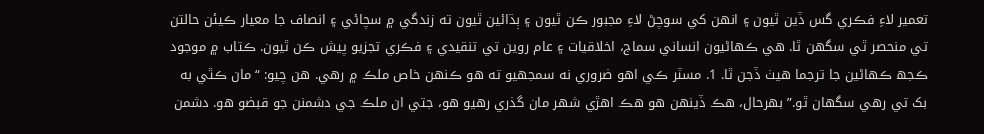تعمير لاءِ فڪري گس ڏين ٿيون ۽ انهن کي سوچڻ لاءِ مجبور ڪن ٿيون ۽ ٻڌائين ٿيون ته زندگي ۾ سچائي ۽ انصاف جا معيار ڪيئن حالتن تي منحصر ٿي سگهن ٿا. ھي ڪھاڻيون انساني سماج، اخلاقيات ۽ عام روين تي تنقيدي ۽ فڪري تجزيو پيش ڪن ٿيون. ڪتاب ۾ موجود ڪجھ ڪھاڻين جا ترجما ھيٺ ڏجن ٿا. 1. مسٽر ڪي اهو ضروري نه سمجهيو ته هو ڪنهن خاص ملڪ ۾ رهي. هن چيو: “مان ڪٿي به بک تي رھي سگهان ٿو.” بهرحال، هڪ ڏينهن هو هڪ اهڙي شهر مان گذري رهيو هو، جتي ان ملڪ جي دشمنن جو قبضو هو. دشمن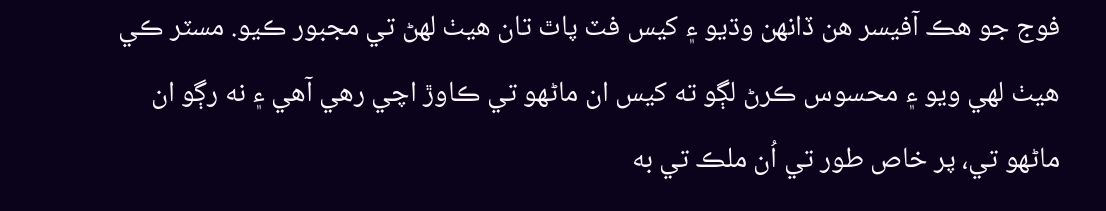فوج جو هڪ آفيسر هن ڏانهن وڌيو ۽ کيس فٽ پاٿ تان هيٺ لهڻ تي مجبور ڪيو. مسٽر ڪي هيٺ لهي ويو ۽ محسوس ڪرڻ لڳو ته کيس ان ماڻهو تي ڪاوڙ اچي رهي آهي ۽ نه رڳو ان ماڻهو تي، پر خاص طور تي اُن ملڪ تي به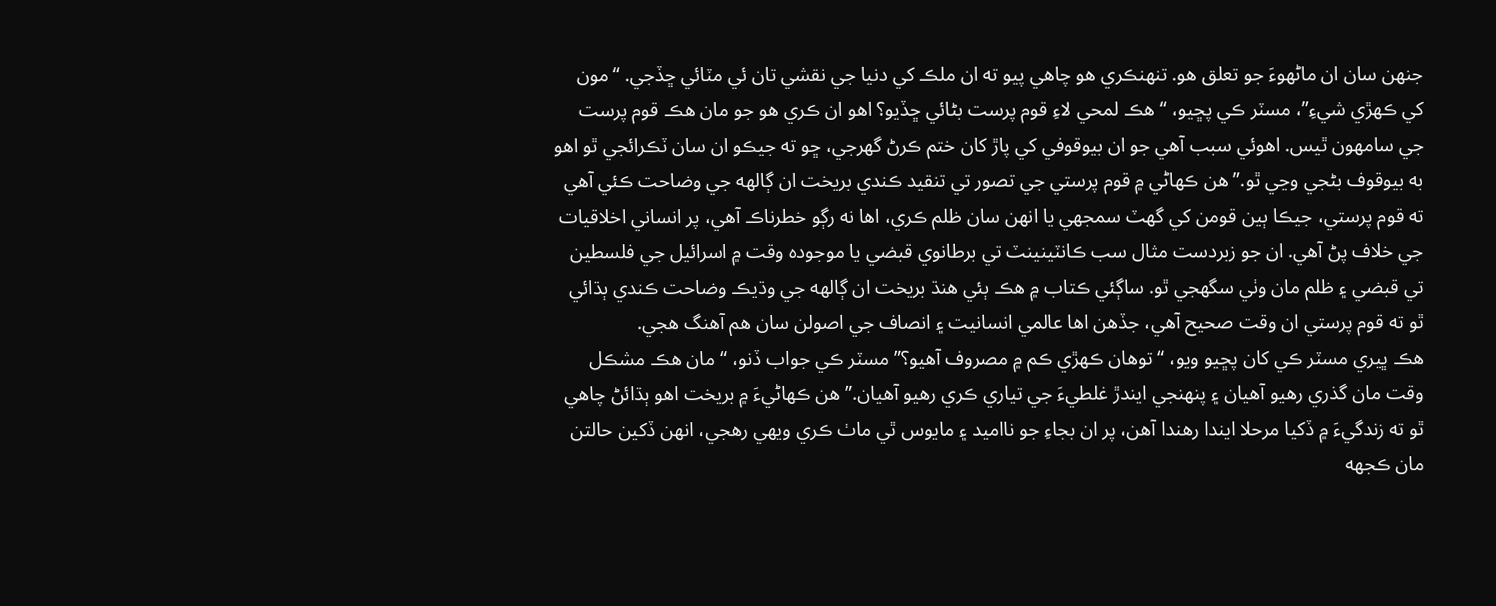جنھن سان ان ماڻھوءَ جو تعلق ھو. تنھنڪري ھو چاھي پيو ته ان ملڪ کي دنيا جي نقشي تان ئي مٽائي ڇڏجي. “مون کي ڪهڙي شيءِ”، مسٽر ڪي پڇيو، “هڪ لمحي لاءِ قوم پرست بڻائي ڇڏيو؟ اهو ان ڪري هو جو مان هڪ قوم پرست جي سامهون ٿيس. اھوئي سبب آھي جو ان بيوقوفي کي پاڙ کان ختم ڪرڻ گھرجي، ڇو ته جيڪو ان سان ٽڪرائجي ٿو اهو به بيوقوف بڻجي وڃي ٿو.” ھن ڪھاڻي ۾ قوم پرستي جي تصور تي تنقيد ڪندي بريخت ان ڳالهه جي وضاحت ڪئي آھي ته قوم پرستي، جيڪا ٻين قومن کي گهٽ سمجهي يا انھن سان ظلم ڪري، اها نه رڳو خطرناڪ آهي، پر انساني اخلاقيات جي خلاف پڻ آهي. ان جو زبردست مثال سب ڪانٽينينٽ تي برطانوي قبضي يا موجودہ وقت ۾ اسرائيل جي فلسطين تي قبضي ۽ ظلم مان وٺي سگهجي ٿو. ساڳئي ڪتاب ۾ ھڪ ٻئي ھنڌ بريخت ان ڳالهه جي وڌيڪ وضاحت ڪندي ٻڌائي ٿو ته قوم پرستي ان وقت صحيح آهي، جڏهن اها عالمي انسانيت ۽ انصاف جي اصولن سان هم آهنگ هجي.
ھڪ ڀيري مسٽر ڪي کان پڇيو ويو، “توهان ڪهڙي ڪم ۾ مصروف آهيو؟” مسٽر ڪي جواب ڏنو، “مان هڪ مشڪل وقت مان گذري رهيو آهيان ۽ پنهنجي ايندڙ غلطيءَ جي تياري ڪري رهيو آهيان.” ھن ڪھاڻيءَ ۾ بريخت اهو ٻڌائڻ چاھي ٿو ته زندگيءَ ۾ ڏکيا مرحلا ايندا رهندا آهن، پر ان بجاءِ جو نااميد ۽ مايوس ٿي ماٺ ڪري ويھي رھجي، انهن ڏکين حالتن مان ڪجهه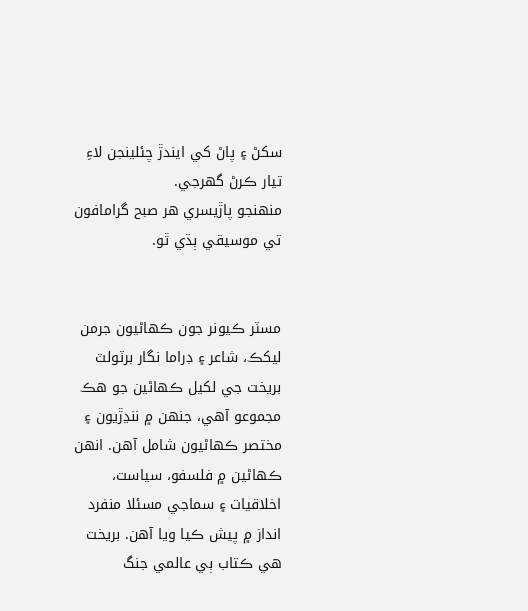سکڻ ۽ پاڻ کي ايندڙ چئلينجن لاءِ تيار ڪرڻ گھرجي.
منهنجو پاڙيسري هر صبح گرامافون تي موسيقي ٻڌي ٿو.


مسٽر ڪيونر جون ڪهاڻيون جرمن ليکڪ، شاعر ۽ ڊراما نگار برٽولٽ بريخت جي لکيل ڪهاڻين جو هڪ مجموعو آهي، جنهن ۾ ننڍڙيون ۽ مختصر ڪهاڻيون شامل آهن. انهن ڪهاڻين ۾ فلسفو، سياست، اخلاقيات ۽ سماجي مسئلا منفرد انداز ۾ پيش ڪيا ويا آهن. بريخت هي ڪتاب ٻي عالمي جنگ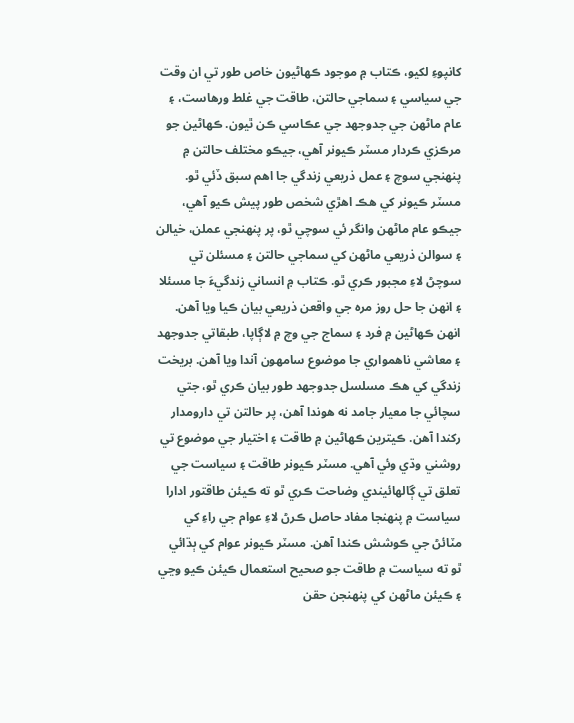کانپوءِ لکيو، ڪتاب ۾ موجود ڪهاڻيون خاص طور تي ان وقت جي سياسي ۽ سماجي حالتن، طاقت جي غلط ورهاست، ۽ عام ماڻهن جي جدوجهد جي عڪاسي ڪن ٿيون. ڪهاڻين جو مرڪزي ڪردار مسٽر ڪيونر آهي، جيڪو مختلف حالتن ۾ پنهنجي سوچ ۽ عمل ذريعي زندگي جا اهم سبق ڏئي ٿو. مسٽر ڪيونر کي هڪ اهڙي شخص طور پيش ڪيو آھي، جيڪو عام ماڻهن وانگر ئي سوچي ٿو، پر پنهنجي عملن، خيالن ۽ سوالن ذريعي ماڻهن کي سماجي حالتن ۽ مسئلن تي سوچڻ لاءِ مجبور ڪري ٿو. ڪتاب ۾ انساني زندگيءَ جا مسئلا ۽ انهن جا حل روز مره جي واقعن ذريعي بيان ڪيا ويا آهن. انهن ڪهاڻين ۾ فرد ۽ سماج جي وچ ۾ لاڳاپا، طبقاتي جدوجهد ۽ معاشي ناهمواري جا موضوع سامهون آندا ويا آهن. بريخت زندگي کي هڪ مسلسل جدوجهد طور بيان ڪري ٿو، جتي سچائي جا معيار جامد نه هوندا آهن، پر حالتن تي دارومدار رکندا آهن. ڪيترين ڪهاڻين ۾ طاقت ۽ اختيار جي موضوع تي روشني وڌي وئي آهي. مسٽر ڪيونر طاقت ۽ سياست جي تعلق تي ڳالهائيندي وضاحت ڪري ٿو ته ڪيئن طاقتور ادارا سياست ۾ پنهنجا مفاد حاصل ڪرڻ لاءِ عوام جي راءِ کي مٽائڻ جي ڪوشش ڪندا آهن. مسٽر ڪيونر عوام کي ٻڌائي ٿو ته سياست ۾ طاقت جو صحيح استعمال ڪيئن ڪيو وڃي ۽ ڪيئن ماڻهن کي پنهنجن حقن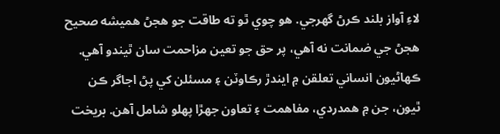لاءِ آواز بلند ڪرڻ گهرجي. ھو چوي ٿو ته طاقت جو هجڻ هميشه صحيح هجڻ جي ضمانت نه آهي، پر حق جو تعين مزاحمت سان ٿيندو آهي. ڪهاڻيون انساني تعلقن ۾ ايندڙ رڪاوٽن ۽ مسئلن کي پڻ اجاگر ڪن ٿيون، جن ۾ همدردي، مفاهمت ۽ تعاون جهڙا پهلو شامل آهن. بريخت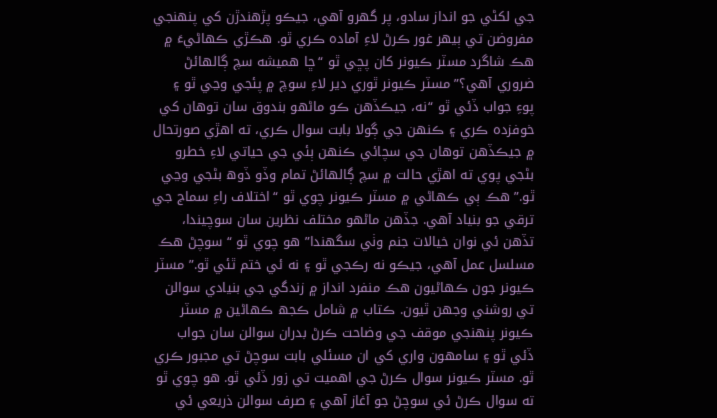جي لکڻي جو انداز سادو، پر گهرو آهي، جيڪو پڙهندڙن کي پنهنجي مفروضن تي ٻيهر غور ڪرڻ لاءِ آماده ڪري ٿو. ھڪڙي ڪهاڻيءَ ۾ ھڪ شاگرد مسٽر ڪيونر کان پڇي ٿو “ڇا هميشه سچ ڳالهائڻ ضروري آهي؟” مسٽر ڪيونر ٿوري دير لاءِ سوچ ۾ پئجي وڃي ٿو ۽ پوءِ جواب ڏئي ٿو “نه، جيڪڏهن ڪو ماڻهو بندوق سان توھان کي خوفزده ڪري ۽ ڪنهن جي ڳولا بابت سوال ڪري، ته اھڙي صورتحال ۾ جيڪڏهن توهان جي سچائي ڪنهن ٻئي جي حياتي لاءِ خطرو بڻجي پوي ته اھڙي حالت ۾ سچ ڳالهائڻ تمام وڏو ڏوھ بڻجي وڃي ٿو.” ھڪ ٻي ڪهاڻي ۾ مسٽر ڪيونر چوي ٿو “اختلاف راءِ سماج جي ترقي جو بنياد آهي. جڏهن ماڻهو مختلف نظرين سان سوچيندا، تڏهن ئي نوان خيالات جنم وٺي سگھندا” ھو چوي ٿو “سوچڻ هڪ مسلسل عمل آهي، جيڪو نه رڪجي ٿو ۽ نه ئي ختم ٿئي ٿو.” مسٽر ڪيونر جون ڪهاڻيون هڪ منفرد انداز ۾ زندگي جي بنيادي سوالن تي روشني وجهن ٿيون. ڪتاب ۾ شامل ڪجھ ڪھاڻين ۾ مسٽر ڪيونر پنهنجي موقف جي وضاحت ڪرڻ بدران سوالن سان جواب ڏئي ٿو ۽ سامھون واري کي ان مسئلي بابت سوچڻ تي مجبور ڪري ٿو. مسٽر ڪيونر سوال ڪرڻ جي اهميت تي زور ڏئي ٿو. هو چوي ٿو ته سوال ڪرڻ ئي سوچڻ جو آغاز آهي ۽ صرف سوالن ذريعي ئي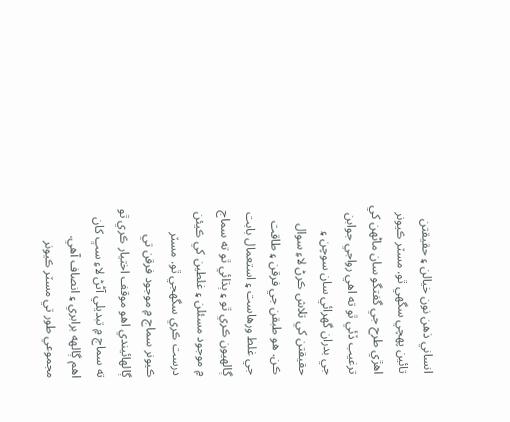انساني ذهن نون خيالن ۽ حقيقتن تائين پهچي سگهي ٿو. مسٽر ڪيونر اهڙي طرح جي گفتگو سان ماڻهن کي ترغيب ڏئي ٿو ته اهي رواجي جوابن جي بدران گھرائي سان سوچن ۽ حقيقتن کي تلاش ڪرڻ لاءِ سوال ڪن. ھو طبقن جي فرقن ۽ طاقت جي غلط ورهاست ۽ استعمال بابت ڳالهيون ڪري ٿو ۽ ٻڌائي ٿو ته سماج ۾ موجود مسئلن ۽ غلطين کي ڪيئن درست ڪري سگهجي ٿو. مسٽر ڪيونر سماج ۾ موجود فرقن تي ڳالھائيندي اھو موقف اختيار ڪري ٿو ته سماج ۾ تبديلي آڻڻ لاءِ سڀ کان اهم ڳالهه برابري ۽ انصاف آهي. مجموعي طور تي مسٽر ڪيونر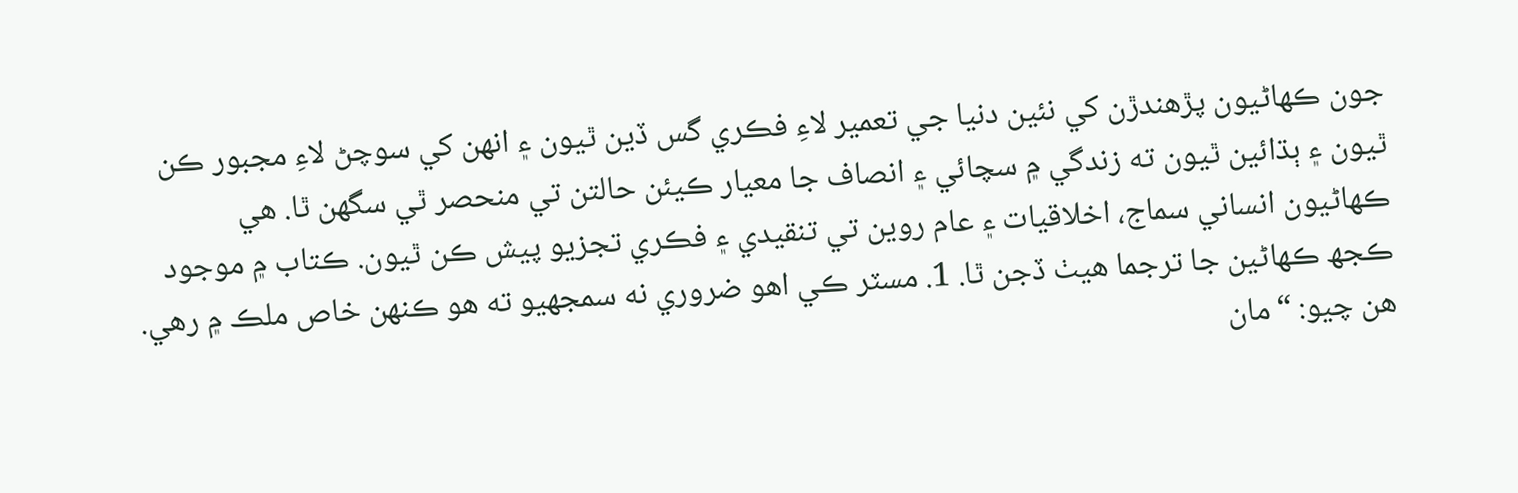جون ڪهاڻيون پڙهندڙن کي نئين دنيا جي تعمير لاءِ فڪري گس ڏين ٿيون ۽ انهن کي سوچڻ لاءِ مجبور ڪن ٿيون ۽ ٻڌائين ٿيون ته زندگي ۾ سچائي ۽ انصاف جا معيار ڪيئن حالتن تي منحصر ٿي سگهن ٿا. ھي ڪھاڻيون انساني سماج، اخلاقيات ۽ عام روين تي تنقيدي ۽ فڪري تجزيو پيش ڪن ٿيون. ڪتاب ۾ موجود ڪجھ ڪھاڻين جا ترجما ھيٺ ڏجن ٿا. 1. مسٽر ڪي اهو ضروري نه سمجهيو ته هو ڪنهن خاص ملڪ ۾ رهي. هن چيو: “مان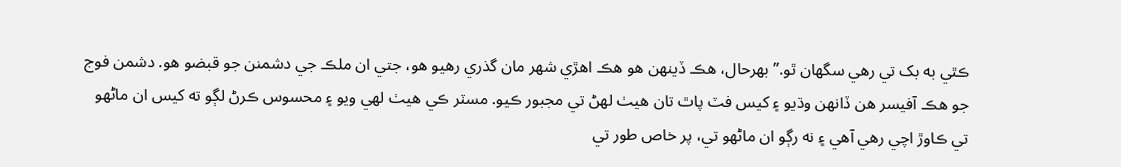ڪٿي به بک تي رھي سگهان ٿو.” بهرحال، هڪ ڏينهن هو هڪ اهڙي شهر مان گذري رهيو هو، جتي ان ملڪ جي دشمنن جو قبضو هو. دشمن فوج جو هڪ آفيسر هن ڏانهن وڌيو ۽ کيس فٽ پاٿ تان هيٺ لهڻ تي مجبور ڪيو. مسٽر ڪي هيٺ لهي ويو ۽ محسوس ڪرڻ لڳو ته کيس ان ماڻهو تي ڪاوڙ اچي رهي آهي ۽ نه رڳو ان ماڻهو تي، پر خاص طور تي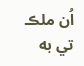اُن ملڪ تي به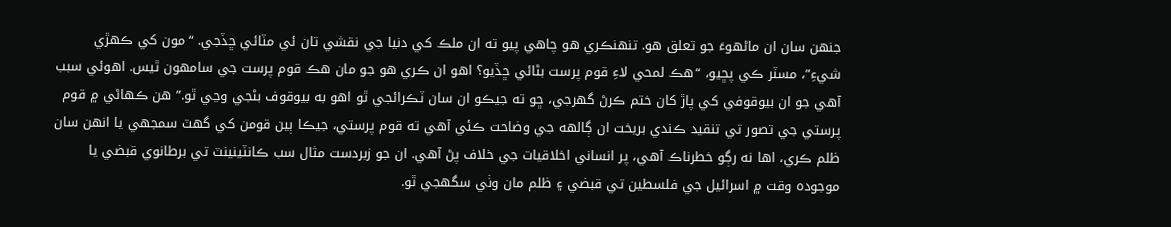جنھن سان ان ماڻھوءَ جو تعلق ھو. تنھنڪري ھو چاھي پيو ته ان ملڪ کي دنيا جي نقشي تان ئي مٽائي ڇڏجي. “مون کي ڪهڙي شيءِ”، مسٽر ڪي پڇيو، “هڪ لمحي لاءِ قوم پرست بڻائي ڇڏيو؟ اهو ان ڪري هو جو مان هڪ قوم پرست جي سامهون ٿيس. اھوئي سبب آھي جو ان بيوقوفي کي پاڙ کان ختم ڪرڻ گھرجي، ڇو ته جيڪو ان سان ٽڪرائجي ٿو اهو به بيوقوف بڻجي وڃي ٿو.” ھن ڪھاڻي ۾ قوم پرستي جي تصور تي تنقيد ڪندي بريخت ان ڳالهه جي وضاحت ڪئي آھي ته قوم پرستي، جيڪا ٻين قومن کي گهٽ سمجهي يا انھن سان ظلم ڪري، اها نه رڳو خطرناڪ آهي، پر انساني اخلاقيات جي خلاف پڻ آهي. ان جو زبردست مثال سب ڪانٽينينٽ تي برطانوي قبضي يا موجودہ وقت ۾ اسرائيل جي فلسطين تي قبضي ۽ ظلم مان وٺي سگهجي ٿو.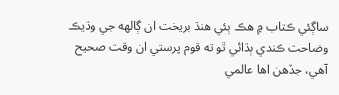ساڳئي ڪتاب ۾ ھڪ ٻئي ھنڌ بريخت ان ڳالهه جي وڌيڪ وضاحت ڪندي ٻڌائي ٿو ته قوم پرستي ان وقت صحيح آهي، جڏهن اها عالمي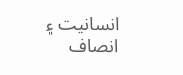انسانيت ۽ انصاف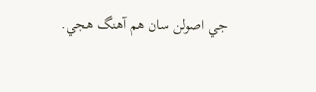جي اصولن سان هم آهنگ هجي.